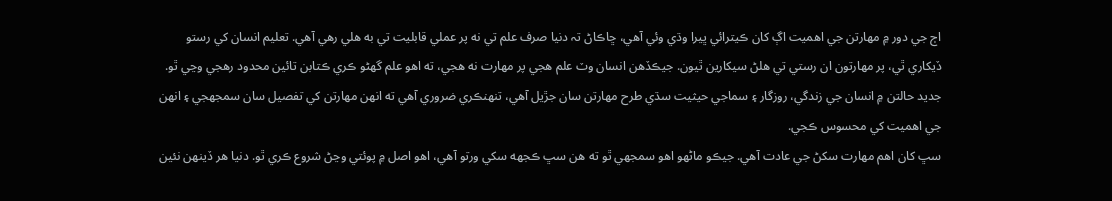اڄ جي دور ۾ مهارتن جي اهميت اڳ کان ڪيترائي ڀيرا وڌي وئي آهي، ڇاڪاڻ تہ دنيا صرف علم تي نه پر عملي قابليت تي به هلي رهي آهي. تعليم انسان کي رستو ڏيکاري ٿي، پر مهارتون ان رستي تي هلڻ سيکارين ٿيون. جيڪڏهن انسان وٽ علم هجي پر مهارت نه هجي، ته اهو علم گهڻو ڪري ڪتابن تائين محدود رهجي وڃي ٿو. جديد حالتن ۾ انسان جي زندگي، روزگار ۽ سماجي حيثيت سڌي طرح مهارتن سان جڙيل آهي، تنهنڪري ضروري آهي ته انهن مهارتن کي تفصيل سان سمجهجي ۽ انهن جي اهميت کي محسوس ڪجي.
سڀ کان اهم مهارت سکڻ جي عادت آهي. جيڪو ماڻهو اهو سمجهي ٿو ته هن سڀ ڪجهه سکي ورتو آهي، اهو اصل ۾ پوئتي وڃڻ شروع ڪري ٿو. دنيا هر ڏينهن نئين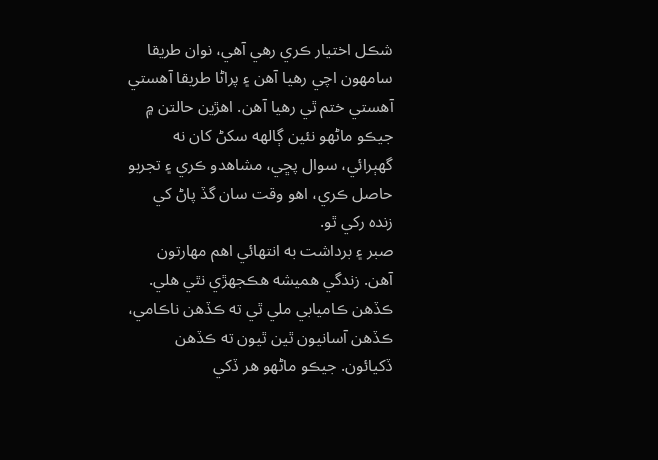شڪل اختيار ڪري رهي آهي، نوان طريقا سامهون اچي رهيا آهن ۽ پراڻا طريقا آهستي آهستي ختم ٿي رهيا آهن. اهڙين حالتن ۾ جيڪو ماڻهو نئين ڳالهه سکڻ کان نه گهٻرائي، سوال پڇي، مشاهدو ڪري ۽ تجربو حاصل ڪري، اهو وقت سان گڏ پاڻ کي زنده رکي ٿو.
صبر ۽ برداشت به انتهائي اهم مهارتون آهن. زندگي هميشه هڪجهڙي نٿي هلي. ڪڏهن ڪاميابي ملي ٿي ته ڪڏهن ناڪامي، ڪڏهن آسانيون ٿين ٿيون ته ڪڏهن ڏکيائون. جيڪو ماڻهو هر ڏکي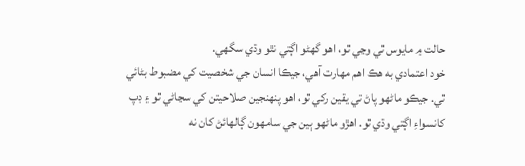حالت ۾ مايوس ٿي وڃي ٿو، اهو گهڻو اڳتي نٿو وڌي سگهي.
خود اعتمادي به هڪ اهم مهارت آهي، جيڪا انسان جي شخصيت کي مضبوط بڻائي ٿي. جيڪو ماڻهو پاڻ تي يقين رکي ٿو، اهو پنهنجين صلاحيتن کي سڃاڻي ٿو ۽ ڊپ کانسواءِ اڳتي وڌي ٿو. اهڙو ماڻهو ٻين جي سامهون ڳالهائڻ کان نه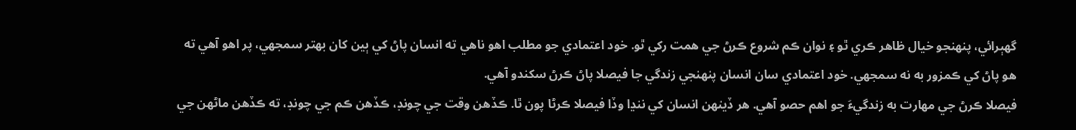گهٻرائي، پنهنجو خيال ظاهر ڪري ٿو ۽ نوان ڪم شروع ڪرڻ جي همت رکي ٿو. خود اعتمادي جو مطلب اهو ناهي ته انسان پاڻ کي ٻين کان بهتر سمجهي، پر اهو آهي ته هو پاڻ کي ڪمزور به نه سمجهي. خود اعتمادي سان انسان پنهنجي زندگي جا فيصلا پاڻ ڪرڻ سکندو آهي.
فيصلا ڪرڻ جي مهارت به زندگيءَ جو اهم حصو آهي. هر ڏينهن انسان کي ننڍا وڏا فيصلا ڪرڻا پون ٿا. ڪڏهن وقت جي چونڊ، ڪڏهن ڪم جي چونڊ، ته ڪڏهن ماڻهن جي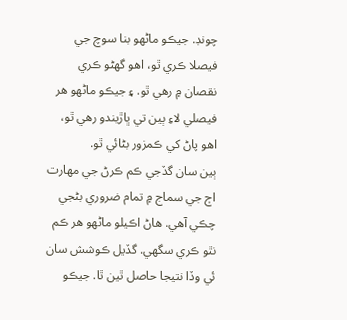چونڊ. جيڪو ماڻهو بنا سوچ جي فيصلا ڪري ٿو، اهو گهڻو ڪري نقصان ۾ رهي ٿو. ۽ جيڪو ماڻهو هر فيصلي لاءِ ٻين تي ڀاڙيندو رهي ٿو، اهو پاڻ کي ڪمزور بڻائي ٿو.
ٻين سان گڏجي ڪم ڪرڻ جي مهارت اڄ جي سماج ۾ تمام ضروري بڻجي چڪي آهي. هاڻ اڪيلو ماڻهو هر ڪم نٿو ڪري سگهي. گڏيل ڪوشش سان ئي وڏا نتيجا حاصل ٿين ٿا. جيڪو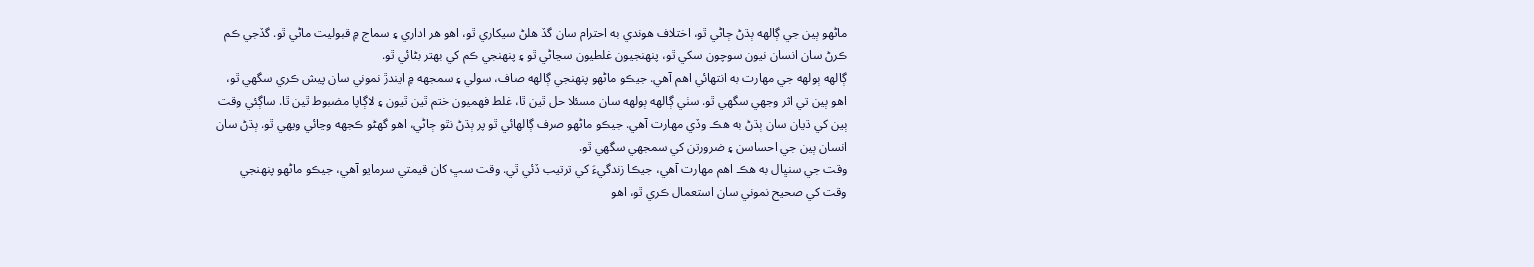ماڻهو ٻين جي ڳالهه ٻڌڻ ڄاڻي ٿو، اختلاف هوندي به احترام سان گڏ هلڻ سيکاري ٿو، اهو هر اداري ۽ سماج ۾ قبوليت ماڻي ٿو. گڏجي ڪم ڪرڻ سان انسان نيون سوچون سکي ٿو، پنهنجيون غلطيون سڃاڻي ٿو ۽ پنهنجي ڪم کي بهتر بڻائي ٿو.
ڳالهه ٻولهه جي مهارت به انتهائي اهم آهي. جيڪو ماڻهو پنهنجي ڳالهه صاف، سولي ۽ سمجهه ۾ ايندڙ نموني سان پيش ڪري سگهي ٿو، اهو ٻين تي اثر وجهي سگهي ٿو. سٺي ڳالهه ٻولهه سان مسئلا حل ٿين ٿا، غلط فهميون ختم ٿين ٿيون ۽ لاڳاپا مضبوط ٿين ٿا. ساڳئي وقت ٻين کي ڌيان سان ٻڌڻ به هڪ وڏي مهارت آهي. جيڪو ماڻهو صرف ڳالهائي ٿو پر ٻڌڻ نٿو ڄاڻي، اهو گهڻو ڪجهه وڃائي ويهي ٿو. ٻڌڻ سان انسان ٻين جي احساسن ۽ ضرورتن کي سمجهي سگهي ٿو.
وقت جي سنڀال به هڪ اهم مهارت آهي، جيڪا زندگيءَ کي ترتيب ڏئي ٿي. وقت سڀ کان قيمتي سرمايو آهي، جيڪو ماڻهو پنهنجي وقت کي صحيح نموني سان استعمال ڪري ٿو، اهو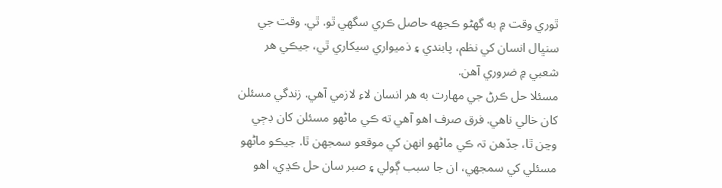ٿوري وقت ۾ به گهڻو ڪجهه حاصل ڪري سگهي ٿو. ٿي. وقت جي سنڀال انسان کي نظم، پابندي ۽ ذميواري سيکاري ٿي، جيڪي هر شعبي ۾ ضروري آهن.
مسئلا حل ڪرڻ جي مهارت به هر انسان لاءِ لازمي آهي. زندگي مسئلن کان خالي ناهي. فرق صرف اهو آهي ته ڪي ماڻهو مسئلن کان ڊڄي وڃن ٿا، جڏهن تہ ڪي ماڻهو انهن کي موقعو سمجهن ٿا. جيڪو ماڻهو مسئلي کي سمجهي، ان جا سبب ڳولي ۽ صبر سان حل ڪڍي، اهو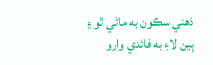ذهني سڪون به ماڻي ٿو ۽ ٻين لاءِ به فائدي وارو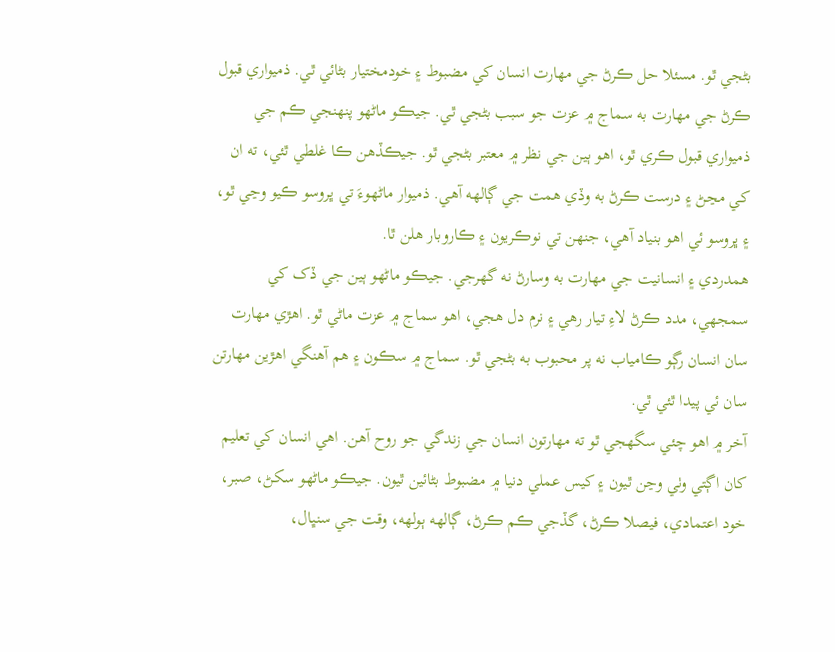بڻجي ٿو. مسئلا حل ڪرڻ جي مهارت انسان کي مضبوط ۽ خودمختيار بڻائي ٿي. ذميواري قبول ڪرڻ جي مهارت به سماج ۾ عزت جو سبب بڻجي ٿي. جيڪو ماڻهو پنهنجي ڪم جي ذميواري قبول ڪري ٿو، اهو ٻين جي نظر ۾ معتبر بڻجي ٿو. جيڪڏهن ڪا غلطي ٿئي، ته ان کي مڃڻ ۽ درست ڪرڻ به وڏي همت جي ڳالهه آهي. ذميوار ماڻهوءَ تي ڀروسو ڪيو وڃي ٿو، ۽ ڀروسو ئي اهو بنياد آهي، جنهن تي نوڪريون ۽ ڪاروبار ھلن ٿا.
همدردي ۽ انسانيت جي مهارت به وسارڻ نه گهرجي. جيڪو ماڻهو ٻين جي ڏک کي سمجهي، مدد ڪرڻ لاءِ تيار رهي ۽ نرم دل هجي، اهو سماج ۾ عزت ماڻي ٿو. اهڙي مهارت سان انسان رڳو ڪامياب نه پر محبوب به بڻجي ٿو. سماج ۾ سڪون ۽ هم آهنگي اهڙين مهارتن سان ئي پيدا ٿئي ٿي.
آخر ۾ اهو چئي سگهجي ٿو ته مهارتون انسان جي زندگي جو روح آهن. اهي انسان کي تعليم کان اڳتي وٺي وڃن ٿيون ۽ کيس عملي دنيا ۾ مضبوط بڻائين ٿيون. جيڪو ماڻهو سکڻ، صبر، خود اعتمادي، فيصلا ڪرڻ، گڏجي ڪم ڪرڻ، ڳالهه ٻولهه، وقت جي سنڀال،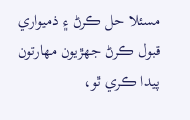مسئلا حل ڪرڻ ۽ ذميواري قبول ڪرڻ جهڙيون مهارتون پيدا ڪري ٿو،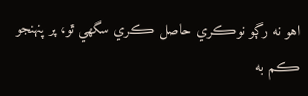اهو نه رڳو نوڪري حاصل ڪري سگهي ٿو، پر پنهنجو ڪم به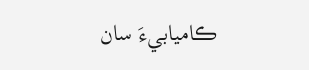ڪاميابيءَ سان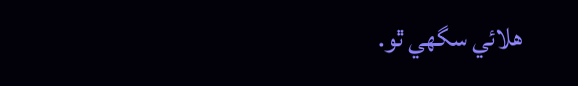هلائي سگهي ٿو.